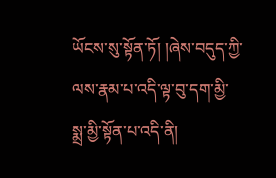ཡོངས་སུ་སྟོན་ཏོ། །ཞེས་བདུད་ཀྱི་ལས་རྣམ་པ་འདི་ལྟ་བུ་དག་མྱི་སྨྲ་མྱི་སྟོན་པ་འདི་ནི།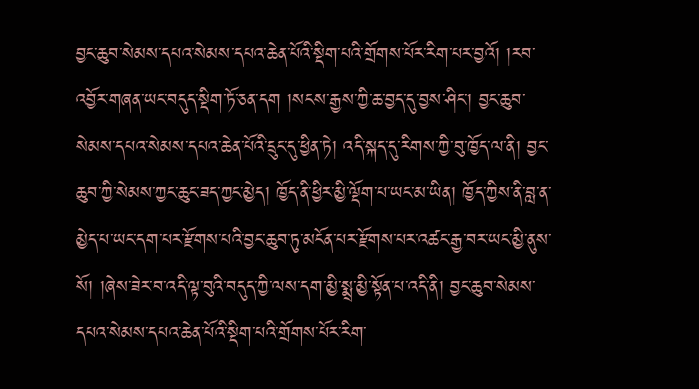བྱང་ཆུབ་སེམས་དཔའ་སེམས་དཔའ་ཆེན་པོའི་སྡིག་པའི་གྲོགས་པོར་རིག་པར་བྱའོ། །རབ་འབྱོར་གཞན་ཡང་བདུད་སྡིག་ཏོ་ཅན་དག །སངས་རྒྱས་ཀྱི་ཆ་བྱད་དུ་བྱས་ཤིང་། བྱང་ཆུབ་སེམས་དཔའ་སེམས་དཔའ་ཆེན་པོའི་དྲུང་དུ་ཕྱིན་ཏེ། འདི་སྐད་དུ་རིགས་ཀྱི་བུ་ཁྱོད་ལ་ནི། བྱང་ཆུབ་ཀྱི་སེམས་ཀྱང་ཆུང་ཟད་ཀྱང་མྱེད། ཁྱོད་ནི་ཕྱིར་མྱི་ལྡོག་པ་ཡང་མ་ཡིན། ཁྱོད་ཀྱིས་ནི་བླ་ན་མྱེད་པ་ཡང་དག་པར་རྫོགས་པའི་བྱང་ཆུབ་ཏུ་མངོན་པར་རྫོགས་པར་འཚང་རྒྱ་བར་ཡང་མྱི་ནུས་སོ། །ཞེས་ཟེར་བ་འདི་ལྟ་བུའི་བདུད་ཀྱི་ལས་དག་མྱི་སྨྲ་མྱི་སྟོན་པ་འདི་ནི། བྱང་ཆུབ་སེམས་དཔའ་སེམས་དཔའ་ཆེན་པོའི་སྡིག་པའི་གྲོགས་པོར་རིག་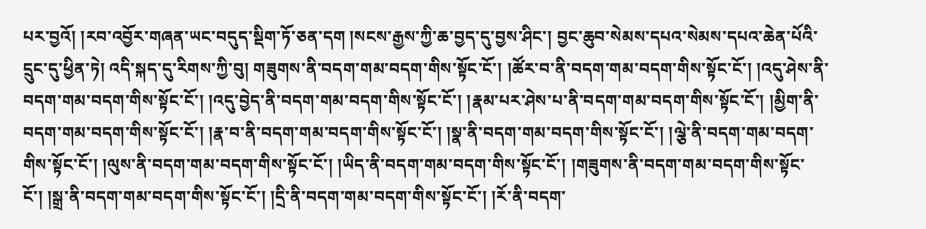པར་བྱའོ། །རབ་འབྱོར་གཞན་ཡང་བདུད་སྡིག་ཏོ་ཅན་དག །སངས་རྒྱས་ཀྱི་ཆ་བྱད་དུ་བྱས་ཤིང་། བྱང་ཆུབ་སེམས་དཔའ་སེམས་དཔའ་ཆེན་པོའི་དྲུང་དུ་ཕྱིན་ཏེ། འདི་སྐད་དུ་རིགས་ཀྱི་བུ། གཟུགས་ནི་བདག་གམ་བདག་གིས་སྟོང་ངོ་། །ཚོར་བ་ནི་བདག་གམ་བདག་གིས་སྟོང་ངོ་། །འདུ་ཤེས་ནི་བདག་གམ་བདག་གིས་སྟོང་ངོ་། །འདུ་བྱེད་ནི་བདག་གམ་བདག་གིས་སྟོང་ངོ་། །རྣམ་པར་ཤེས་པ་ནི་བདག་གམ་བདག་གིས་སྟོང་ངོ་། །མྱིག་ནི་བདག་གམ་བདག་གིས་སྟོང་ངོ་། །རྣ་བ་ནི་བདག་གམ་བདག་གིས་སྟོང་ངོ་། །སྣ་ནི་བདག་གམ་བདག་གིས་སྟོང་ངོ་། །ལྕེ་ནི་བདག་གམ་བདག་གིས་སྟོང་ངོ་། །ལུས་ནི་བདག་གམ་བདག་གིས་སྟོང་ངོ་། །ཡིད་ནི་བདག་གམ་བདག་གིས་སྟོང་ངོ་། །གཟུགས་ནི་བདག་གམ་བདག་གིས་སྟོང་ངོ་། །སྒྲ་ནི་བདག་གམ་བདག་གིས་སྟོང་ངོ་། །དྲི་ནི་བདག་གམ་བདག་གིས་སྟོང་ངོ་། །རོ་ནི་བདག་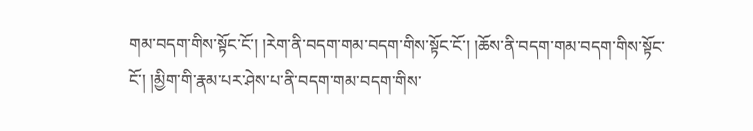གམ་བདག་གིས་སྟོང་ངོ་། །རེག་ནི་བདག་གམ་བདག་གིས་སྟོང་ངོ་། །ཆོས་ནི་བདག་གམ་བདག་གིས་སྟོང་ངོ་། །མྱིག་གི་རྣམ་པར་ཤེས་པ་ནི་བདག་གམ་བདག་གིས་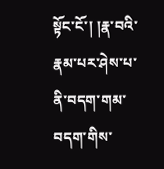སྟོང་ངོ་། །རྣ་བའི་རྣམ་པར་ཤེས་པ་ནི་བདག་གམ་བདག་གིས་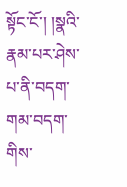སྟོང་ངོ་། །སྣའི་རྣམ་པར་ཤེས་པ་ནི་བདག་གམ་བདག་གིས་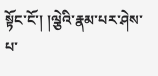སྟོང་ངོ་། །ལྕེའི་རྣམ་པར་ཤེས་པ་